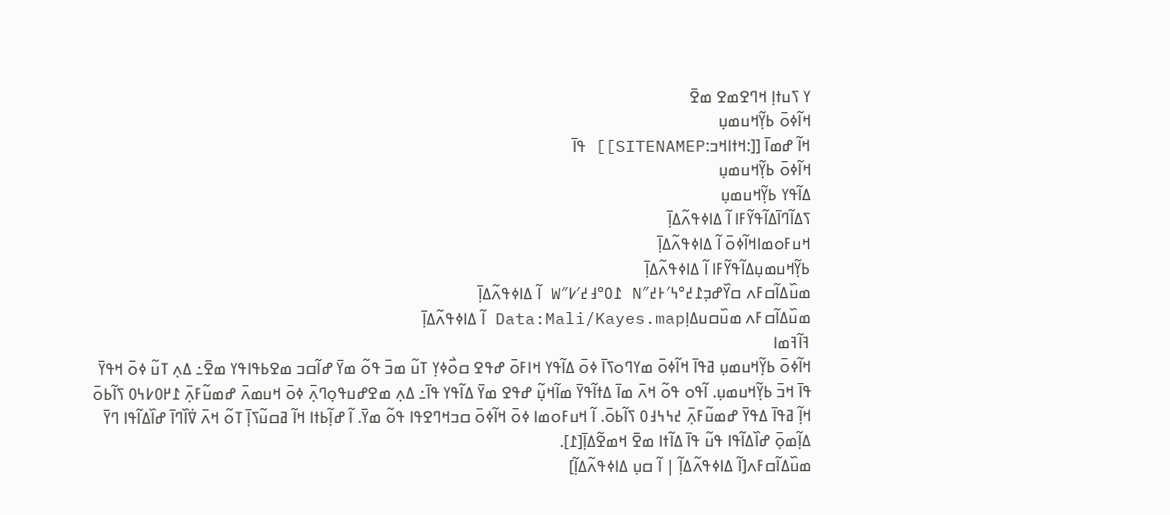ߌ ߖߎߙߊ߲ ߞߣߐߘߐ ߘߐ߫
ߞߊ߬ߦߋ߫ ߕߌ߲߬ߞߎߘߎ߲
ߞߊ߬ ߝߘߊ߫ [[:ߞߙߊߞߏ:SITENAMEP]] ߟߊ߫
ߞߊ߬ߦߋ߫ ߕߌ߲߬ߞߎߘߎ߲
ߡߊ߬ߟߌ ߕߌ߲߬ߞߎߘߎ߲
ߖߡߊ߬ߣߊ߫ߡߊ߬ߟߌ߬ߓߊ ߊ߬ ߡߊߦߟߍ߬ߡߊ߲߫
ߞߎߓߋߘߊߞߊ߬ߦߋ߫ ߊ߬ ߡߊߦߟߍ߬ߡߊ߲߫
ߕߌ߲߬ߞߎߘߎ߲ߡߊ߬ߟߌ߬ߓߊ ߊ߬ ߡߊߦߟߍ߬ߡߊ߲߫
ߘߎ߰ߡߊ߬ߛߓߍ ߛߌ߰ߝߏ߲߁߄°߆′߅߄″N ߁߀°߃߄′߇″W ߊ߬ ߡߊߦߟߍ߬ߡߊ߲߫
ߘߎ߰ߡߊ߬ߛߓߍ ߘߎ߰ߛߎߡߊ߲Data:Mali/Kayes.map ߊ߬ ߡߊߦߟߍ߬ߡߊ߲߫
ߔߊ߬ߔߘߊ
ߞߊ߬ߦߋ߫ ߕߌ߲߬ߞߎߘߎ߲ ߥߟߊ߫ ߞߊ߬ߦߋ߫ ߘߌߣߋߖߊ߫ ߦߋ߫ ߡߊ߬ߟߌ ߞߊߓߋ߫ ߝߟߐ ߛߋ߯ߦߌ߲ ߠߎ߬ ߘߏ߫ ߟߋ߬ ߘߌ߫ ߝߊ߬ߛߏ ߘߐߕߟߊߟߌ ߘߐ߫߸ ߡߍ߲ ߠߎ߬ ߦߋ߫ ߞߟߌ߫ ߟߊ߫ ߞߏ߫ ߕߌ߲߬ߞߎߘߎ߲. ߊ߬ߟߋ ߟߋ߬ ߞߍ߫ ߘߊ߫ ߡߙߊ߬ߟߌ߫ ߘߊ߬ߞߎ߲߬ ߝߟߐ ߘߌ߫ ߡߊ߬ߟߌ ߟߊ߫߸ ߡߍ߲ ߘߐߝߎߟߋ߲ߣߍ߲߫ ߦߋ߫ ߞߎߘߍ߫ ߝߘߎ߬ߓߍ߲߫ ߁߂߀߇߆߀ ߖߊ߬ߕߋ߫ ߞߊ߲߬ ߥߟߊ߫ ߡߟߌ߫ ߝߘߎ߬ߓߍ߲߫ ߄߆߆߃߀ ߖߊ߬ߕߋ߫. ߊ߬ ߞߎߓߋߘߊ ߦߋ߫ ߞߊ߬ߦߋ߫ ߛߏߞߣߐߟߊ ߟߋ߬ ߘߌ߫. ߊ߬ ߝߊ߲߬ߕߙߊ ߞߊ߬ ߥߛߎ߬ߖߊ߲߫ ߠߋ߬ ߞߍ߫ ߜ߭ߊ߰ߣߊ߫ ߝߊ߰ߡߊ߬ߟߊ ߣߌ߫ ߡߊ߲߬ߘߋ߲߫ ߝߊ߰ߡߊ߬ߟߊ ߟߎ߬ ߟߊ߫ ߡߊ߬ߙߊ ߘߐ߫ ߞߘߐ߬ߡߊ߲߫[߁].
ߘߎ߰ߡߊ߬ߛߓߍ[ߊ߬ ߡߊߦߟߍ߬ߡߊ߲߬ | ߊ߬ ߛߎ߲ ߡߊߦߟߍ߬ߡߊ߲߬]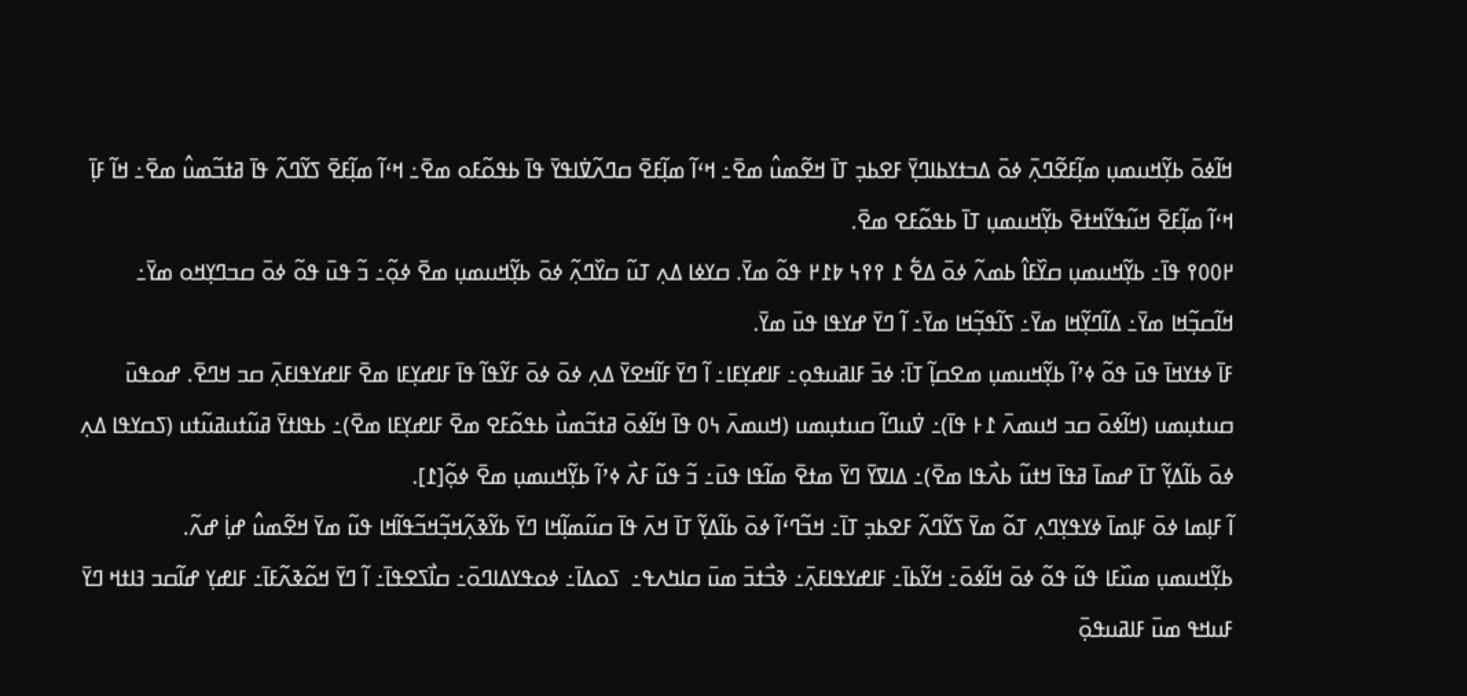ߞߊ߬ߦߋ߫ ߕߌ߲߬ߞߎߘߎ߲ ߘߊ߲߬ߓߐ߬ߣߍ߲߫ ߦߋ߫ ߡߏߙߌߕߊߣߌ߲߫ ߓߐߕߏ߲ ߠߊ߫ ߞߐ߬ߘߎ߮ ߘߐ߫߸ ߞߵߊ߬ ߘߊ߲߬ߓߐ߫ ߛߣߍ߬ߜ߭ߊߟߌ߫ ߟߊ߫ ߕߟߋ߬ߓߋ ߘߐ߫߸ ߞߵߊ߬ ߘߊ߲߬ߓߐ߫ ߖߌ߬ߣߍ߬ ߟߊ߫ ߥߙߏ߬ߘߎ߮ ߘߐ߫߸ ߞߊ߬ ߓߊ߲߫ ߞߵߊ߬ ߘߊ߲߬ߓߐ߫ ߞߎ߬ߟߌ߬ߞߙߐ߫ ߕߌ߲߬ߞߎߘߎ߲ ߠߊ߫ ߕߟߋ߬ߓߐ ߘߐ߫.
߂߀߀߉ ߟߊ߫߸ ߕߌ߲߬ߞߎߘߎ߲ ߛߌ߰ߓߊ߮ ߕߘߍ߬ ߦߋ߫ ߡߐ߱ ߁ ߉߉߆ ߈߁߂ ߟߋ߬ ߘߌ߫. ߛߌߦߊ ߡߍ߲ ߠߎ߬ ߛߌ߰ߣߍ߲߬ ߦߋ߫ ߕߌ߲߬ߞߎߘߎ߲ ߘߐ߫ ߦߋ߲߬߸ ߏ߬ ߟߎ߫ ߟߋ߬ ߦߋ߫ ߛߏߣߌ߲ߞߋ ߘߌ߫߸ ߞߊ߬ߛߏ߲߬ߞߊ ߘߌ߫߸ ߡߊ߬ߣߌ߲߬ߞߊ ߘߌ߫߸ ߖߊ߬ߟߏ߲߬ߞߊ ߘߌ߫߸ ߊ߬ ߣߌ߫ ߝߌߟߊ ߟߎ߫ ߘߌ߫.
ߓߊ߫ ߦߙߌߞߊ߫ ߟߎ߫ ߟߋ߬ ߦߴߊ߬ ߕߌ߲߬ߞߎߘߎ߲ ߘߐߛߊ߲߬ ߠߊ߫: ߦߏ߫ ߓߊߥߎߟߋ߲߸ ߓߊߝߌ߲ߓߊ߸ ߊ߬ ߣߌ߫ ߓߊ߬ߞߐߌ߫ ߡߍ߲ ߦߋ߫ ߦߋ߫ ߓߌ߬ߟߊ߬ ߟߊ߫ ߓߊߝߌ߲ߓߊ ߘߐ߫ ߓߊߝߌߟߊߓߍ߲߫ ߛߏ ߞߣߐ߫. ߝߋߟߎ߫ ߛߎߙߎ߲ߘߎ (ߞߊ߬ߦߋ߫ ߛߏ ߞߎߘߍ߫ ߁߅ ߟߊ߫)߸ ߜ߭ߎߣߊ߬ ߛߎߙߎ߲ߘߎ (ߞߎߘߍ߫ ߆߀ ߟߊ߫ ߞߊ߬ߦߋ߫ ߥߙߏ߬ߘߎ߯ ߕߟߋ߬ߓߐ ߘߐ߫ ߓߊߝߌ߲ߓߊ ߘߐ߫)߸ ߕߟߊߙߌ߫ ߥߎ߬ߙߎߥߎ߬ߙߎ (ߖߛߌߟߊ ߡߍ߲ ߦߋ߫ ߕߊ߬ߡߌ߲߬ ߠߊ߫ ߝߘߊ߫ ߥߟߊ߫ ߞߙߎ߬ ߕߍ߯ߟߊ ߘߐ߫)߸ ߡߊߜߌ߫ ߣߌ߫ ߘߙߐ߫ ߘߊ߬ߟߊ ߟߎ߫߸ ߏ߬ ߟߎ߬ ߓߍ߯ ߦߴߊ߬ ߕߌ߲߬ߞߎߘߎ߲ ߘߐ߫ ߦߋ߲߬[߁].
ߊ߬ ߓߊ߲ߘߊ ߦߋ߫ ߓߊ߲ߘߊ߫ ߦߌߟߌ߲ߣߍ߲ ߠߋ߬ ߘߌ߫ ߖߌ߬ߣߍ߬ ߓߐߕߏ߲ ߠߊ߫߸ ߞߏ߬ߣߵߊ߬ ߦߋ߫ ߕߊ߬ߡߌ߲߬ ߠߊ߫ ߞߍ߫ ߟߊ߫ ߛߎ߬ߘߊ߲߬ߞߊ ߣߌ߫ ߕߌ߬ߢߍ߲߬ߞߏ߲߬ߞߏ߬ߟߊ߬ߞߊ ߟߎ߬ ߘߌ߫ ߞߐ߬ߘߎ߮ ߝߊ߲߭ ߝߍ߬.
ߕߌ߲߬ߞߎߘߎ߲ ߘߎ߰ߓߊ ߟߎ߬ ߟߋ߬ ߦߋ߫ ߞߊ߬ߦߋ߫߸ ߞߌ߬ߕߊ߫߸ ߓߊߝߌߟߊߓߍ߲߫߸ ߢߏ߯ߙߏ߫ ߘߎ߫ ߛߊߤߍߟ߸  ߖߋߡߊ߫߸ ߦߋߟߌߡߊߣߋ߫߸ ߛߊ߯ߖߐߟߊ߫߸ ߊ߬ ߣߌ߫ ߞߋ߬ߢߍ߬ߓߊ߫߸ ߓߊߝߌ߲ ߝߊ߬ߛߏ ߔߊߙߞ ߣߌ߫ ߓߎߞߟ ߘߎ߫ ߓߊߥߎߟߋ߲߫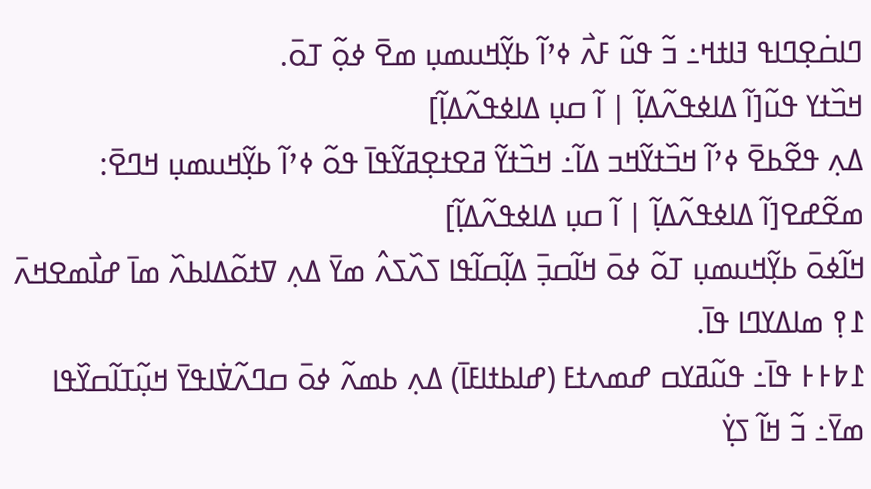ߣߊߛ߭ߐ߲ߣߊߟ ߔߊߙߞ߸ ߏ߬ ߟߎ߬ ߓߍ߯ ߦߴߊ߬ ߕߌ߲߬ߞߎߘߎ߲ ߘߐ߫ ߦߋ߲߬ ߠߋ߫.
ߞߏ߰ߙߌ ߟߎ߬[ߊ߬ ߡߊߦߟߍ߬ߡߊ߲߬ | ߊ߬ ߛߎ߲ ߡߊߦߟߍ߬ߡߊ߲߬]
ߡߍ߲ ߟߐ߬ߕߐ߫ ߦߴߊ߬ ߞߏ߰ߙߌ߬ߞߏ ߡߊ߬߸ ߞߏ߰ߙߌ߬ ߥߐߙߐ߲ߥߌ߬ߟߊ߫ ߟߋ߬ ߦߴߊ߬ ߕߌ߲߬ߞߎߘߎ߲ ߞߣߐ߫:
ߘߐ߬ߝߐ[ߊ߬ ߡߊߦߟߍ߬ߡߊ߲߬ | ߊ߬ ߛߎ߲ ߡߊߦߟߍ߬ߡߊ߲߬]
ߞߊ߬ߦߋ߫ ߕߌ߲߬ߞߎߘߎ߲ ߠߋ߬ ߦߋ߫ ߞߊ߬ߛߏ߲߫ ߡߊ߲߬ߛߊ߬ߟߊ ߖߍ߰ߖߍ߮ ߘߌ߫ ߡߍ߲ ߜߙߋ߬ߡߊߕߍ߰ ߘߊ߫ ߝߊ߯ߘߐߞߍ߫ ߁߉߲ ߘߊߡߌߣߊ ߟߊ߫.
߁߈߅߅ ߟߊ߫߸ ߟߎ߬ߥߌߛ ߝߘߍߙߓ (ߝߊߕߙߊߓߊ߫) ߡߍ߲ ߕߘߍ߬ ߦߋ߫ ߛߣߍ߬ߜ߭ߊߟߌ߫ ߞߎ߲߬ߠߊ߬ߛߌ߰ߟߊ ߘߌ߫߸ ߏ߬ ߞߊ߬ ߖߌ߲߭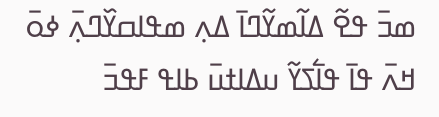ߘߏ߫ ߟߐ߬ ߡߊ߬ߘߌ߬ߣߊ߫ ߡߍ߲ ߘߟߊߛߌ߰ߣߍ߲߫ ߦߋ߫ ߞߍ߫ ߟߊ߫ ߟߊ߱ߖߌ߬ ߎߡߊߙߎ߫ ߕߊߟ ߓߟߏ߫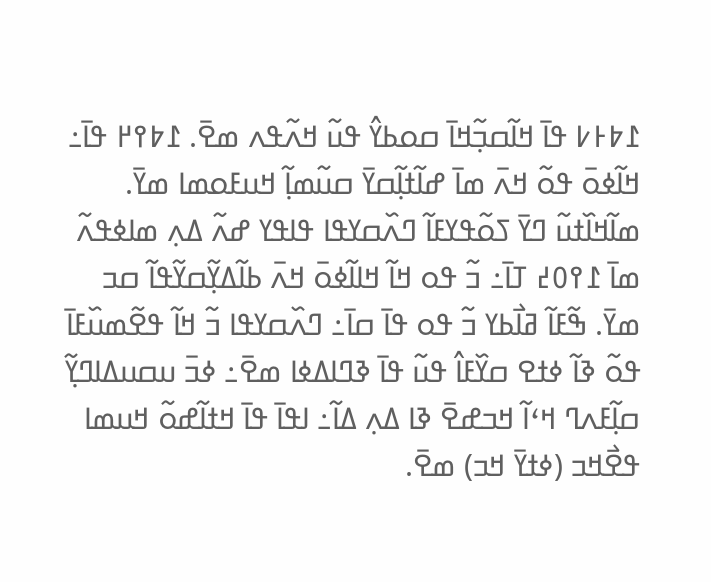߁߈߅߇ ߟߊ߫ ߞߊ߬ߛߏ߲߬ߞߊ߫ ߛߋߕߌ߮ ߟߎ߬ ߞߍ߬ߟߍ ߘߐ߫. ߁߈߉߂ ߟߊ߫߸ ߞߊ߬ߦߋ߫ ߟߋ߬ ߞߍ߫ ߘߊ߫ ߝߊ߬ߙߊ߲߬ߛߌ߫ ߛߎ߬ߘߊ߲߬ ߞߎߓߋߘߊ ߘߌ߫.
ߘߊ߬ߞߊ߰ߙߎ߬ ߣߌ߫ ߖߋ߬ߟߌߓߊ߬ ߣߍ߰ߛߌߟߊ ߟߊߟߌ ߝߍ߬ ߡߍ߲ ߘߊߦߟߍ߬ ߘߊ߫ ߁߉߀߄ ߠߊ߫߸ ߏ߬ ߟߋ ߞߊ߬ ߞߊߊ߬ߦߋ߫ ߞߍ߫ ߕߊ߬ߡߌ߲߬ߛߌ߬ߟߊ߬ ߛߏ ߘߌ߫. ߒ߬ߓߊ߬ ߥߊ߯ߕߌ ߏ߬ ߟߋ ߟߊ߫ ߛߊ߫߸ ߣߍ߰ߛߌߟߊ ߏ߬ ߞߊ߬ ߟߐ߬ߘߎ߰ߓߊ߫ ߟߋ߬ ߢߊ߬ ߦߙߐ ߛߌ߰ߓߊ߮ ߟߎ߬ ߟߊ߫ ߢߣߊߡߦߊ ߘߐ߫߸ ߦߏ߫ ߎߛߎߡߊߣߌ߲߬ ߛߊ߲߬ߓߍߣ ߞߵߊ߬ ߞߏߝߐ߫ ߢߊ ߡߍ߲ ߡߊ߬߸ ߊߟߊ߫ ߟߊ߫ ߞߙߊ߬ߝߋ߬ ߞߎߘߊ ߟߐ߯ߞߏ (ߦߙߌ߫ ߞߏ) ߘߐ߫.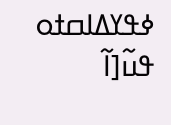ߦߟߌߡߊߛߙߋ ߟߎ߬[ߊ߬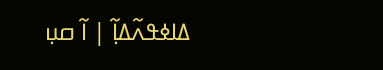ߡߊߦߟߍ߬ߡߊ߲߬ | ߊ߬ ߛߎ߲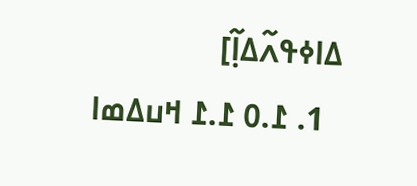ߡߊߦߟߍ߬ߡߊ߲߬]
  1. ߁.߀ ߁.߁ ߞߎߡߘߊ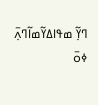ߣߌ߲߬ ߘߟߊߡߌ߬ߘߊ߬ߣߍ߲߫ ߦߋ߫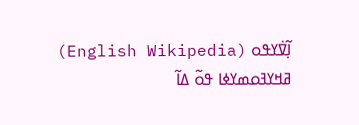ߊ߲߬ߜ߭ߌߟߋ (English Wikipedia) ߥߞߌߔߋߘߌߦߊ ߟߋ߬ ߡߊ߬